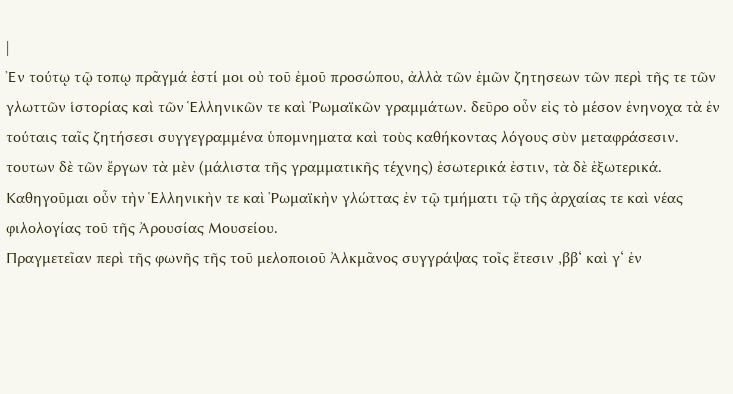|
Ἐν τούτῳ τῷ τοπῳ πρᾶγμά ἐστί μοι οὐ τοῦ ἐμοῦ προσώπου, ἀλλὰ τῶν ἐμῶν ζητησεων τῶν περὶ τῆς τε τῶν γλωττῶν ἱστορίας καὶ τῶν Ἑλληνικῶν τε καὶ Ῥωμαϊκῶν γραμμάτων. δεῦρο οὖν εἰς τὸ μέσον ἐνηνοχα τὰ ἐν τούταις ταῖς ζητήσεσι συγγεγραμμένα ὑπομνηματα καὶ τοὺς καθήκοντας λόγους σὺν μεταφράσεσιν. τουτων δὲ τῶν ἔργων τὰ μὲν (μάλιστα τῆς γραμματικῆς τέχνης) ἐσωτερικά ἐστιν, τὰ δὲ ἐξωτερικά.
Καθηγοῦμαι οὖν τὴν Ἑλληνικὴν τε καὶ Ῥωμαϊκὴν γλώττας ἐν τῷ τμήματι τῷ τῆς ἀρχαίας τε καὶ νέας φιλολογίας τοῦ τῆς Ἀρουσίας Μουσείου.
Πραγμετεῖαν περὶ τῆς φωνῆς τῆς τοῦ μελοποιοῦ Ἀλκμᾶνος συγγράψας τοῖς ἔτεσιν ‚ββ‘ καὶ γ‘ ἐν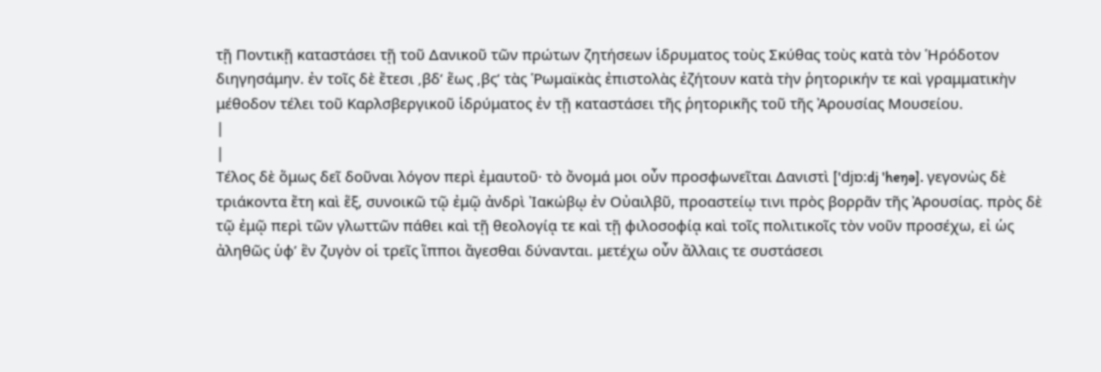τῇ Ποντικῇ καταστάσει τῇ τοῦ Δανικοῦ τῶν πρώτων ζητήσεων ἱδρυματος τοὺς Σκύθας τοὺς κατὰ τὸν Ἡρόδοτον διηγησάμην. ἐν τοῖς δὲ ἔτεσι ‚βδ‘ ἕως ‚βς‘ τὰς Ῥωμαϊκὰς ἐπιστολὰς ἐζήτουν κατὰ τὴν ῥητορικήν τε καὶ γραμματικὴν μέθοδον τέλει τοῦ Καρλσβεργικοῦ ἱδρύματος ἐν τῇ καταστάσει τῆς ῥητορικῆς τοῦ τῆς Ἀρουσίας Μουσείου.
|
|
Τέλος δὲ ὅμως δεῖ δοῦναι λόγον περὶ ἐμαυτοῦ· τὸ ὄνομά μοι οὖν προσφωνεῖται Δανιστὶ ['djɒ:dj 'heŋə]. γεγονὼς δὲ τριάκοντα ἔτη καὶ ἕξ, συνοικῶ τῷ ἐμῷ ἀνδρὶ Ἰακώβῳ ἐν Οὐαιλβῦ, προαστείῳ τινι πρὸς βορρᾶν τῆς Ἀρουσίας. πρὸς δὲ τῷ ἐμῷ περὶ τῶν γλωττῶν πάθει καὶ τῇ θεολογίᾳ τε καὶ τῇ φιλοσοφίᾳ καὶ τοῖς πολιτικοῖς τὸν νοῦν προσέχω, εἰ ὡς ἀληθῶς ὑφ’ ἓν ζυγὸν οἱ τρεῖς ἵπποι ἄγεσθαι δύνανται. μετέχω οὖν ἄλλαις τε συστάσεσι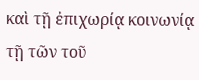καὶ τῇ ἐπιχωρίᾳ κοινωνίᾳ τῇ τῶν τοῦ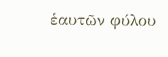ἑαυτῶν φύλου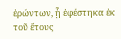ἐρώντων, ᾗ ἐφέστηκα ἐκ τοῦ ἔτους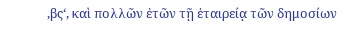‚βς‘, καὶ πολλῶν ἐτῶν τῇ ἑταιρείᾳ τῶν δημοσίων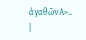ἀγαθῶνΑ>..
|